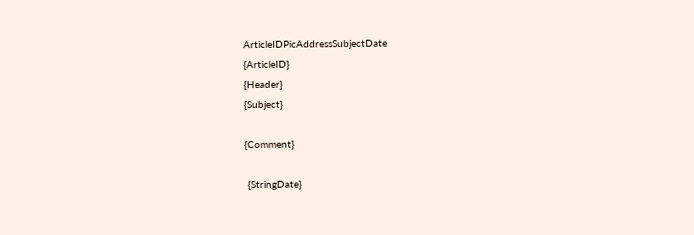ArticleIDPicAddressSubjectDate
{ArticleID}
{Header}
{Subject}

{Comment}

 {StringDate}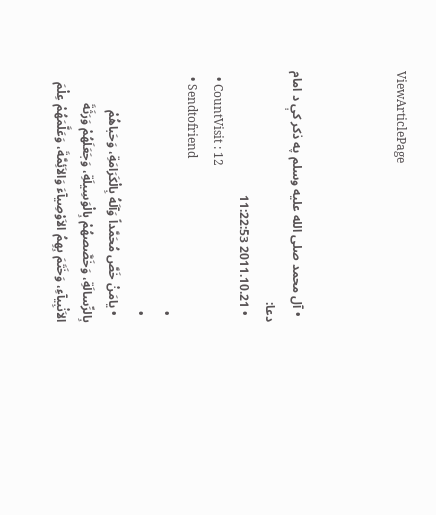ViewArticlePage



  • آل محمد صلى الله عليه وسلم په ذكر كې د امام دعا:
  • 2011.10.21 11:22:53
  • CountVisit : 12
  • Sendtofriend
  •
  •
  • يامَنْ خَصَّ مُحَمَّداً وَآلَهُ بِالْكَرَامَةِ، وَحَباهُمْ بِالرِّسالَةِ، وَخَصَّصهُمْ بِالْوَسِيلَةِ، وَجَعَلَهُمْ وَرَثَةَ الاَنْبِيآءِ، وَخَتَمَ بِهِمُ الاَوْصِيآءَ وَالاَئِمَّةَ، وَعَلَّمَهُمْ عِلْمَ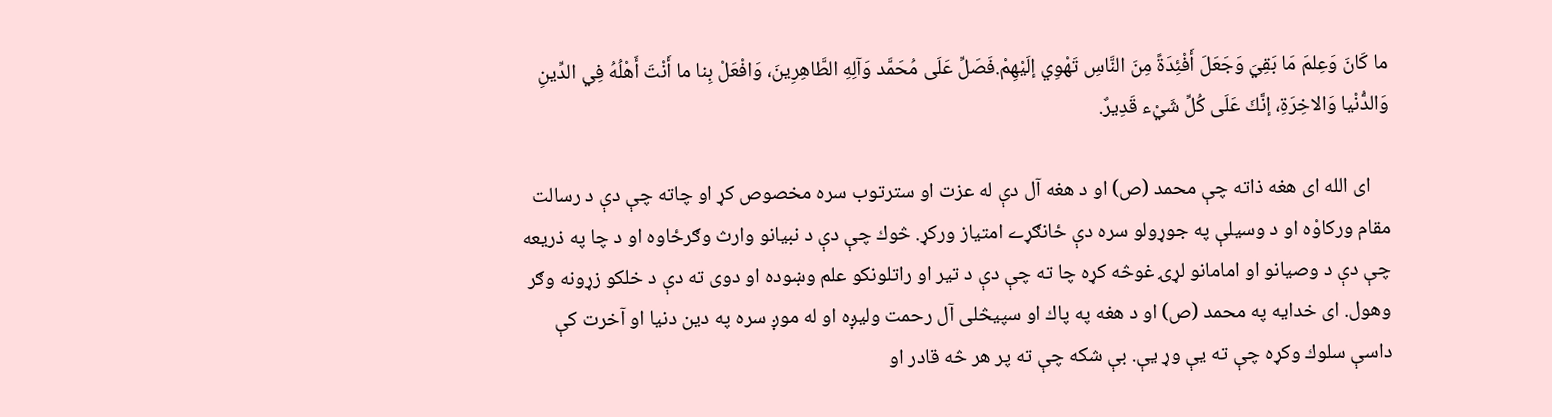ما كَانَ وَعِلمَ مَا بَقِيَ وَجَعَلَ أَفْئِدَةً مِنَ النَّاسِ تَهْوِي إلَيْهِمْ.فَصَلِّ عَلَى مُحَمَّد وَآلِهِ الطَّاهِرِينَ، وَافْعَلْ بِنا ما أَنْتَ أَهْلُهُ فِي الدِّينِ وَالدُّنْيا وَالاخِرَةِ، إنَّكَ عَلَى كُلِّ شَيْء قَدِيرٌ.

    اى الله اى هغه ذاته چې محمد (ص) او د هغه آل دې له عزت او سترتوب سره مخصوص كړ او چاته چې دې د رسالت مقام وركاوْه او د وسيلې په جوړولو سره دې ځانګړے امتياز وركړ. څوك چې دې د نبيانو وارث وګرځاوه او د چا په ذريعه چې دې د وصيانو او امامانو لړۍ غوڅه كړه چا ته چې دې د تير او راتلونكو علم وښوده او دوى ته دې د خلكو زړونه وګر وهول. اى خدايه په محمد (ص) او د هغه په پاك او سپيڅلى آل رحمت وليږه او له موږ سره په دين دنيا او آخرت كې داسې سلوك وكړه چې ته يې وړ يې. بې شكه چې ته پر هر څه قادر او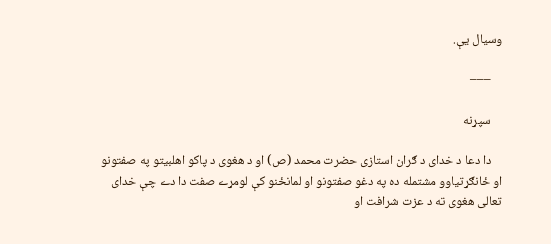وسيال يې.

    –––

    سپړنه

    دا دعا د خداى د ګران استازى حضرت محمد (ص) او د هغوى د پاكو اهلبيتو په صفتونو او ځانګړتياوو مشتمله ده په دغو صفتونو او لمانځنو كې لومړے صفت دا دے چې خداى تعالى هغوى ته د عزت شرافت او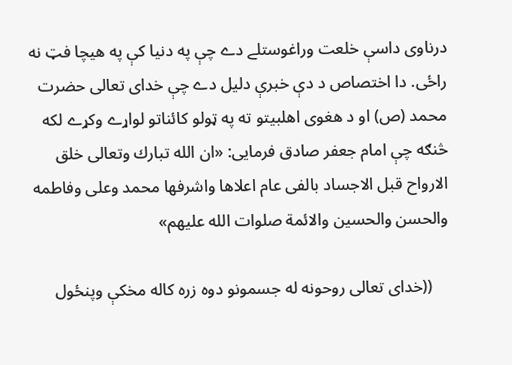درناوى داسې خلعت وراغوستلے دے چې په دنيا كې په هيچا فټ نه راځى. دا اختصاص د دې خبرې دليل دے چې خداى تعالى حضرت محمد (ص) او د هغوى اهلبيتو ته په ټولو كائناتو لواړے وكړے لكه څنګه چې امام جعفر صادق فرمايى: «ان الله تبارك وتعالى خلق الارواح قبل الاجساد بالفى عام اعلاها واشرفها محمد وعلى وفاطمه والحسن والحسين والائمة صلوات الله عليهم»

    ((خداى تعالى روحونه له جسمونو دوه زره كاله مخكې وپنځول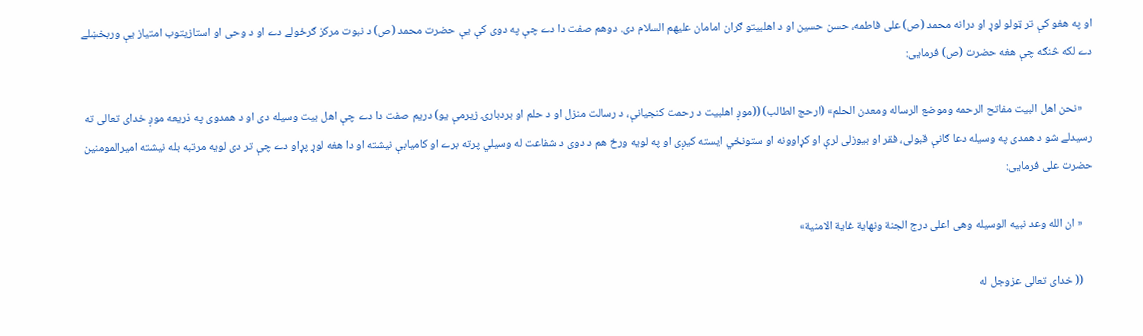او په هغو كې تر ټولو لوړ او درانه محمد (ص) على فاطمه، حسن حسين او د اهلبيتو ګران امامان عليهم السلام دى. دوهم صفت دا دے چې په دوى كې يې حضرت محمد (ص) د نبوت مركز ګرځولے دے او د وحى او استازيتوب امتياز يې وربخښلے دے لكه څنګه چې هغه حضرت (ص) فرمايى:

    «نحن اهل البيت مفاتح الرحمه وموضع الرساله ومعدن الحلم» (ارحج الطالب) ((موږ اهلبيت د رحمت كنجيانې، د رسالت منزل او د حلم او بردبارۍ زيرمې يو) دريم صفت دا دے چې اهل بيت وسيله دى او د همدوى په ذريعه موږ خداى تعالى ته رسيدلے شو د همدى په وسيله دعا ګانې قبولى، فقر او بيوزلى لرې او کړاوونه او ستونځي ايسته كيږى او په لويه ورځ هم د دوى د شفاعت له وسيلي پرته برے او كاميابې نيشته او دا هغه لوړ پړاو دے چې تر دى لويه مرتبه بله نيشته اميرالمومنين حضرت على فرمايى:

    « ان الله وعد نبيه الوسيله وهى اعلى درج الجنة ونهاية غاية الامنية»

    (( خداى تعالى عزوجل له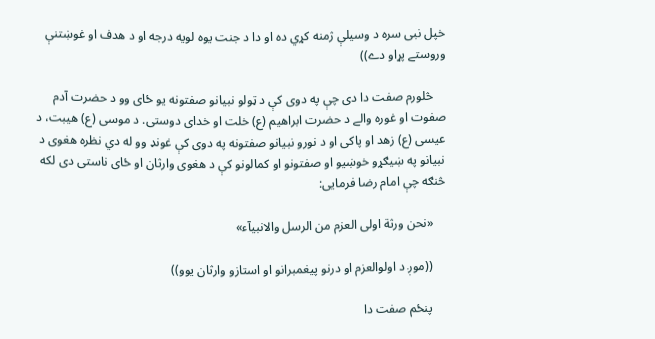خپل نبى سره د وسيلې ژمنه كړي ده او دا د جنت يوه لويه درجه او د هدف او غوښتنې وروستے پړاو دے))

    څلورم صفت دا دى چې په دوى كې د ټولو نبيانو صفتونه يو ځاى وو د حضرت آدم صفوت او غوره والے د حضرت ابراهيم (ع) خلت او خداى دوستى. د موسى (ع) هيبت، د عيسى (ع) زهد او پاكى او د نورو نبيانو صفتونه په دوى كې غونډ وو له دي نظره هغوى د نبيانو په ښيګړو خوښيو او صفتونو او كمالونو كې د هغوى وارثان او ځاى ناستى دى لكه څنګه چې امام رضا فرمايى:

    «نحن ورثة اولى العزم من الرسل والانبيآء»

    ((موږ د اولوالعزم او درنو پيغمبرانو او استازو وارثان يوو))

    پنځم صفت دا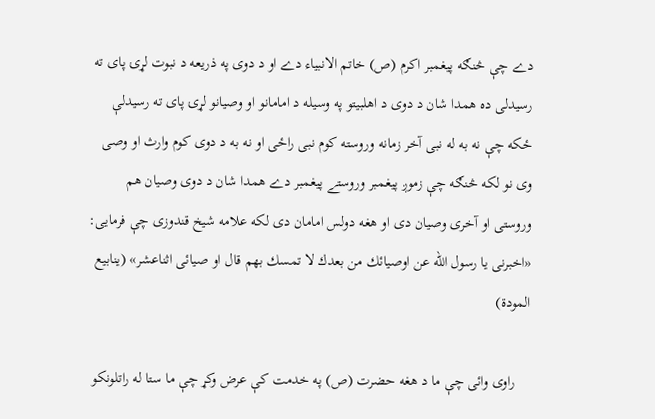دے چې څنګه پيغمبر اكرم (ص) خاتم الانبياء دے او د دوى په ذريعه د نبوت لړۍ پاى ته رسيدلى ده همدا شان د دوى د اهلبيتو په وسيله د امامانو او وصيانو لړۍ پاى ته رسيدلې ځكه چې نه به له نبى آخر زمانه وروسته كوم نبى راځى او نه به د دوى كوم وارث او وصى وى نو لكه څنګه چې زموږ پيغمبر وروستے پيغمبر دے همدا شان د دوى وصيان هم وروستى او آخرى وصيان دى او هغه دولس امامان دى لكه علامه شيخ قندوزى چې فرمايى: «اخبرنى يا رسول الله عن اوصيائك من بعدك لا تمسك بهم قال او صيائى اثناعشر» (ينابيع المودة)

    راوى وائى چې ما د هغه حضرت (ص) په خدمت كې عرض وكړ چې ما ستا له راتلونكو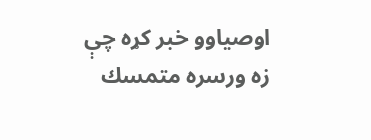اوصياوو خبر كړه چې زه ورسره متمسك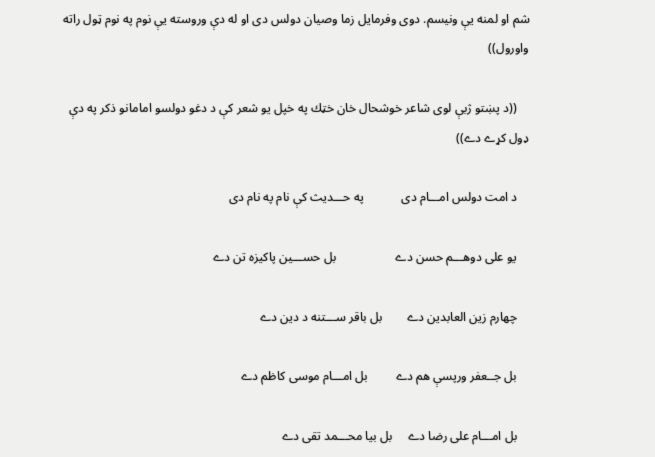شم او لمنه يې ونيسم. دوى وفرمايل زما وصيان دولس دى او له دې وروسته يې نوم په نوم ټول راته واورول))

    ((د پښتو ژبې لوى شاعر خوشحال خان خټك په خپل يو شعر كې د دغو دولسو امامانو ذكر په دې ډول كړے دے))

    د امت دولس امـــام دى            په حـــديث كې نام په نام دى

    يو على دوهـــم حسن دے                   بل حســـين پاكيزه تن دے

    چهارم زين العابدين دے        بل باقر ســـتنه د دين دے

    بل جــعفر ورپسې هم دے         بل امـــام موسى كاظم دے

    بل امـــام على رضا دے     بل بيا محـــمد تقى دے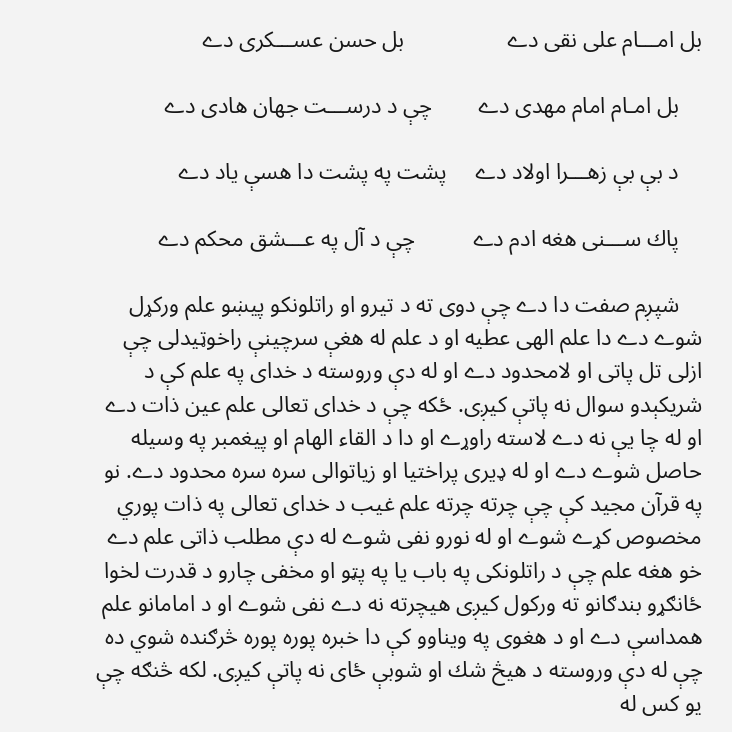بل امـــام على نقى دے                  بل حسن عســـكرى دے

    بل امـام امام مهدی دے        چې د درســـت جهان هادى دے

    د بې بې زهـــرا اولاد دے     پشت په پشت دا هسې ياد دے

    پاك ســـنى هغه ادم دے          چې د آل په عـــشق محكم دے

    شپږم صفت دا دے چې دوى ته د تيرو او راتلونكو پيښو علم وركړل شوے دے دا علم الهى عطيه او د علم له هغې سرچينې راخوټيدلى چې ازلى تل پاتى او لامحدود دے او له دې وروسته د خداى په علم كې د شريكېدو سوال نه پاتې كيږى. ځكه چې د خداى تعالى علم عين ذات دے او له چا يې نه دے لاسته راوړے او دا د القاء الهام او پيغمبر په وسيله حاصل شوے دے او له ډيرى پراختيا او زياتوالى سره سره محدود دے. نو په قرآن مجيد كې چې چرته چرته علم غيب د خداى تعالى په ذات پوري مخصوص كړے شوے او له نورو نفى شوے له دې مطلب ذاتى علم دے خو هغه علم چې د راتلونكى په باب يا په پټو او مخفى چارو د قدرت لخوا ځانګړو بندګانو ته وركول كيږى هيچرته نه دے نفى شوے او د امامانو علم همداسې دے او د هغوى په ويناوو كې دا خبره پوره پوره څرګنده شوي ده چې له دې وروسته د هيڅ شك او شوبې ځاى نه پاتې كيږى. لكه څنګه چې يو كس له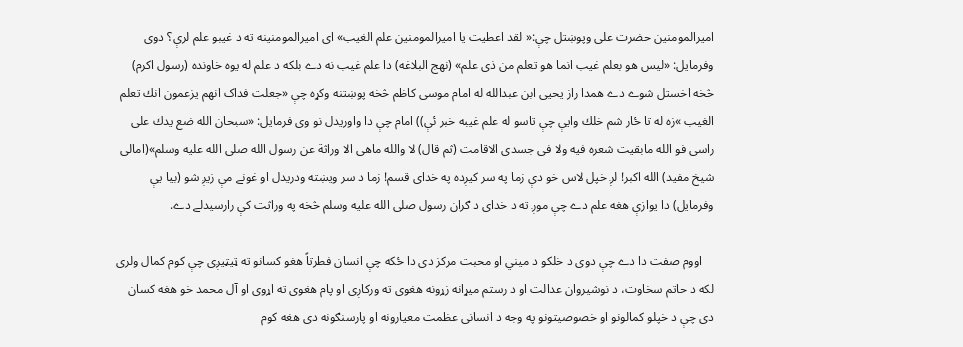اميرالمومنين حضرت على وپوښتل چې:« لقد اعطيت يا اميرالمومنين علم الغيب» اى اميرالمومنينه ته د غيبو علم لرې؟ دوى وفرمايل: «ليس هو بعلم غيب انما هو تعلم من ذى علم» (نهج البلاغه) دا علم غيب نه دے بلكه د علم له يوه خاونده (رسول اكرم) څخه اخستل شوے دے همدا راز يحيى ابن عبدالله له امام موسى كاظم څخه پوښتنه وكړه چې «جعلت فداک انهم يزعمون انك تعلم الغيب »زه له تا ځار شم خلك وايې چې تاسو له علم غيبه خبر ئې)) امام چې دا واوريدل نو وى فرمايل: «سبحان الله ضع يدك على راسى فو الله مابقيت شعره فيه ولا فى جسدى الاقامت (ثم قال) لا والله ماهى الا وراثة عن رسول الله صلى الله عليه وسلم»(امالى شيخ مفيد) الله اكبر! لږ خپل لاس خو دې زما په سر كيږده په خداى قسم! زما د سر ويښته ودريدل او غونے مې زيږ شو (بيا يې وفرمايل) دا يوازې هغه علم دے چې موږ ته د خداى د ګران رسول صلى الله عليه وسلم څخه په وراثت كې رارسيدلے دے.

    اووم صفت دا دے چې دوى د خلكو د ميني او محبت مركز دى دا ځكه چې انسان فطرتاً هغو كسانو ته ټيټيږى چې كوم كمال ولرى لكه د حاتم سخاوت، د نوشيروان عدالت او د رستم ميړانه زړونه هغوى ته وركاږى او پام هغوى ته اړوى او آل محمد خو هغه كسان دى چې د خپلو كمالونو او خصوصيتونو په وجه د انسانى عظمت معيارونه او پارسنګونه دى هغه كوم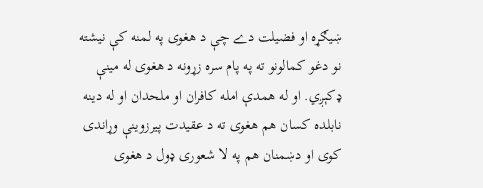ښيګړه او فضيلت دے چې د هغوى په لمنه كې نيشته نو دغو كمالونو ته په پام سره زړونه د هغوى له مينې ډكېږي. او له همدې امله كافران او ملحدان او له دينه نابلده كسان هم هغوى ته د عقيدت پيرزوينې وړاندى كوى او دښمنان هم په لا شعورى ډول د هغوى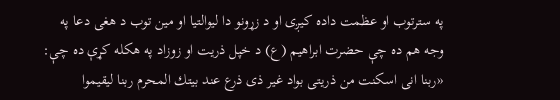په سترتوب او عظمت داده كيږى او د زړونو دا ليوالتيا او مين توب د هغى دعا په وجه هم ده چې حضرت ابراهيم (ع) د خپل ذريت او زوزاد په هكله كړې ده چې: «ربنا انى اسكنت من ذريتى بواد غير ذى ذرع عند بيتك المحرم ربنا ليقيموا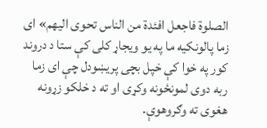الصلوة فاجعل افئدة من الناس تحوى اليهم» اى زما پالونكيه ما په يو ويجاړ كلى كې ستا د دروند كور په خوا كې خپل بچى پريښودل چې اى زما ربه دوى لمونځونه وكړى او ته د خلكو زړونه هغوى ته وګروهوې.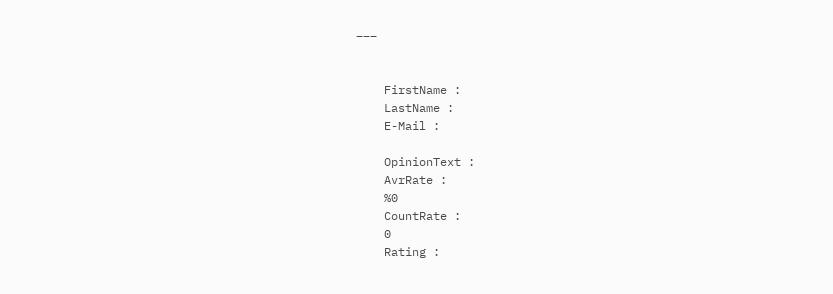–––


    FirstName :
    LastName :
    E-Mail :

    OpinionText :
    AvrRate :
    %0
    CountRate :
    0
    Rating :